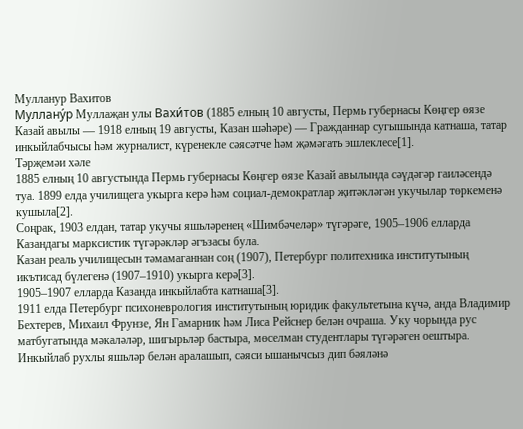Мулланур Вахитов
Муллану́р Муллаҗан улы Вахи́тов (1885 елның 10 августы, Пермь губернасы Көңгер өязе Казай авылы — 1918 елның 19 августы, Казан шәһәре) — Гражданнар сугышында катнаша, татар инкыйлабчысы һәм журналист, күренекле сәясәтче һәм җәмәгать эшлеклесе[1].
Тәрҗемәи хәле
1885 елның 10 августында Пермь губернасы Көңгер өязе Казай авылында сәүдәгәр гаиләсендә туа. 1899 елда училищега укырга керә һәм социал-демократлар җитәкләгән укучылар төркеменә кушыла[2].
Соңрак, 1903 елдан, татар укучы яшьләренең «Шимбәчеләр» түгәрәге, 1905–1906 елларда Казандагы марксистик түгәрәкләр әгъзасы була.
Казан реаль училищесын тәмамаганнан соң (1907), Петербург политехника институтының икътисад бүлегенә (1907–1910) укырга керә[3].
1905–1907 елларда Казанда инкыйлабта катнаша[3].
1911 елда Петербург психоневрология институтының юридик факультетына күчә, анда Владимир Бехтерев, Михаил Фрунзе, Ян Гамарник һәм Лиса Рейснер белән очраша. Уку чорында рус матбугатында мәкаләләр, шигырьләр бастыра, мөселман студентлары түгәрәген оештыра. Инкыйлаб рухлы яшьләр белән аралашып, сәяси ышанычсыз дип бәяләнә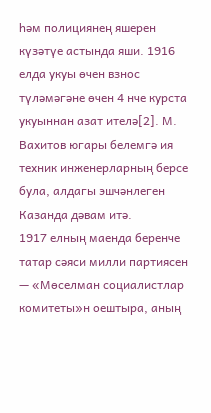һәм полициянең яшерен күзәтүе астында яши. 1916 елда укуы өчен взнос түләмәгәне өчен 4 нче курста укуыннан азат ителә[2]. М. Вахитов югары белемгә ия техник инженерларның берсе була, алдагы эшчәнлеген Казанда дәвам итә.
1917 елның маенда беренче татар сәяси милли партиясен — «Мөселман социалистлар комитеты»н оештыра, аның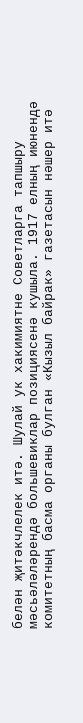белән җитәкчлелек итә. Шулай ук хакимиятне Советларга тапшыру мәсьәләләрендә большевиклар позициясенә кушыла. 1917 елның июнендә комитетның басма органы булган «Кызыл байрак» газетасын нәшер итә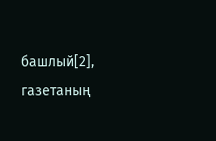башлый[2], газетаның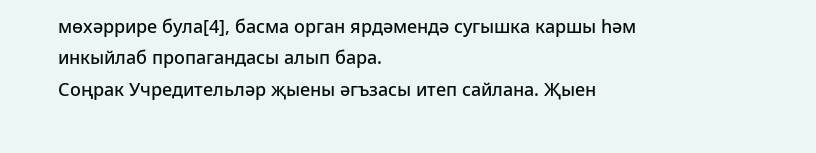мөхәррире була[4], басма орган ярдәмендә сугышка каршы һәм инкыйлаб пропагандасы алып бара.
Соңрак Учредительләр җыены әгъзасы итеп сайлана. Җыен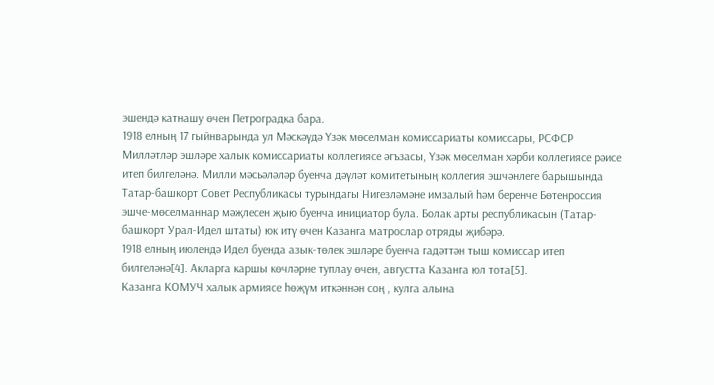эшендә катнашу өчен Петроградка бара.
1918 елның 17 гыйнварында ул Мәскәүдә Үзәк мөселман комиссариаты комиссары, РСФСР Милләтләр эшләре халык комиссариаты коллегиясе әгъзасы, Үзәк мөселман хәрби коллегиясе рәисе итеп билгеләнә. Милли мәсьәләләр буенча дәүләт комитетының коллегия эшчәнлеге барышында Татар-башкорт Совет Республикасы турындагы Нигезләмәне имзалый һәм беренче Бөтенроссия эшче-мөселманнар мәҗлесен җыю буенча инициатор була. Болак арты республикасын (Татар-башкорт Урал-Идел штаты) юк итү өчен Казанга матрослар отряды җибәрә.
1918 елның июлендә Идел буенда азык-төлек эшләре буенча гадәттән тыш комиссар итеп билгеләнә[4]. Акларга каршы көчләрне туплау өчен, августта Казанга юл тота[5].
Казанга КОМУЧ халык армиясе һөҗүм иткәннән соң , кулга алына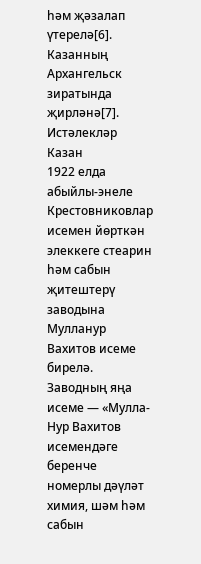һәм җәзалап үтерелә[6].
Казанның Архангельск зиратында җирләнә[7].
Истәлекләр
Казан
1922 елда абыйлы-энеле Крестовниковлар исемен йөрткән элеккеге стеарин һәм сабын җитештерү заводына Мулланур Вахитов исеме бирелә. Заводның яңа исеме — «Мулла-Нур Вахитов исемендәге беренче номерлы дәүләт химия, шәм һәм сабын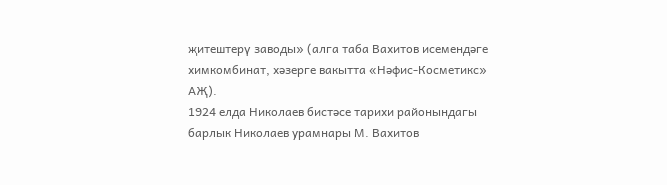җитештерү заводы» (алга таба Вахитов исемендәге химкомбинат, хәзерге вакытта «Нәфис-Косметикс» АҖ).
1924 елда Николаев бистәсе тарихи районындагы барлык Николаев урамнары М. Вахитов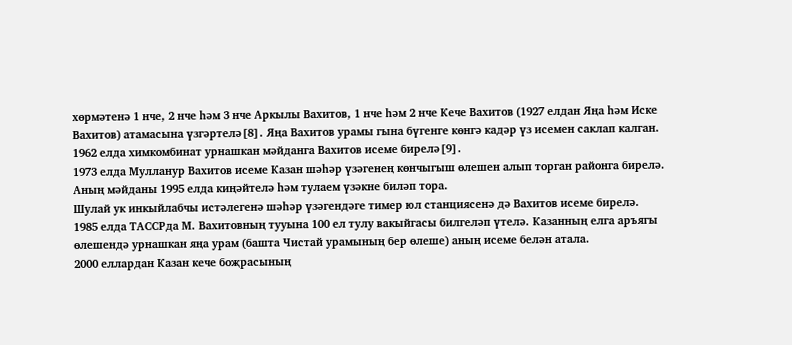хөрмәтенә 1 нче, 2 нче һәм 3 нче Аркылы Вахитов, 1 нче һәм 2 нче Кече Вахитов (1927 елдан Яңа һәм Иске Вахитов) атамасына үзгәртелә[8]. Яңа Вахитов урамы гына бүгенге көнгә кадәр үз исемен саклап калган.
1962 елда химкомбинат урнашкан мәйданга Вахитов исеме бирелә[9].
1973 елда Мулланур Вахитов исеме Казан шәһәр үзәгенең көнчыгыш өлешен алып торган районга бирелә. Аның мәйданы 1995 елда киңәйтелә һәм тулаем үзәкне биләп тора.
Шулай ук инкыйлабчы истәлегенә шәһәр үзәгендәге тимер юл станциясенә дә Вахитов исеме бирелә.
1985 елда ТАССРда М. Вахитовның тууына 100 ел тулу вакыйгасы билгеләп үтелә. Казанның елга аръягы өлешендә урнашкан яңа урам (башта Чистай урамының бер өлеше) аның исеме белән атала.
2000 еллардан Казан кече боҗрасының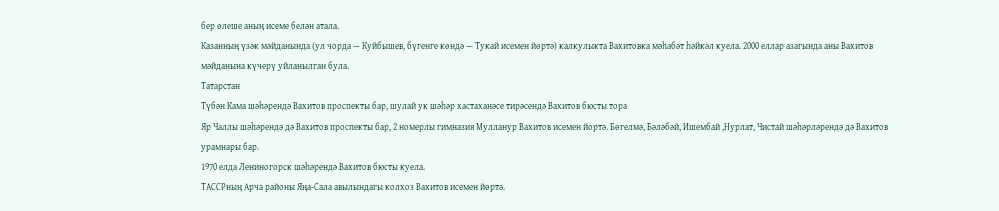бер өлеше аның исеме белән атала.
Казанның үзәк мәйданында (ул чорда — Куйбышев, бүгенге көндә — Тукай исемен йөртә) калкулыкта Вахитовка мәһабәт һәйкәл куела. 2000 еллар азагында аны Вахитов мәйданына күчерү уйланылган була.
Татарстан
Түбән Кама шәһәрендә Вахитов проспекты бар, шулай ук шәһәр хастаханәсе тирәсендә Вахитов бюсты тора
Яр Чаллы шәһәрендә дә Вахитов проспекты бар, 2 номерлы гимназия Мулланур Вахитов исемен йортә. Бөгелмә, Бәләбәй, Ишембай ,Нурлат, Чистай шәһәрләрендә дә Вахитов урамнары бар.
1970 елда Лениногорск шәһәрендә Вахитов бюсты куела.
ТАССРның Арча районы Яңа-Сала авылындагы колхоз Вахитов исемен йөртә.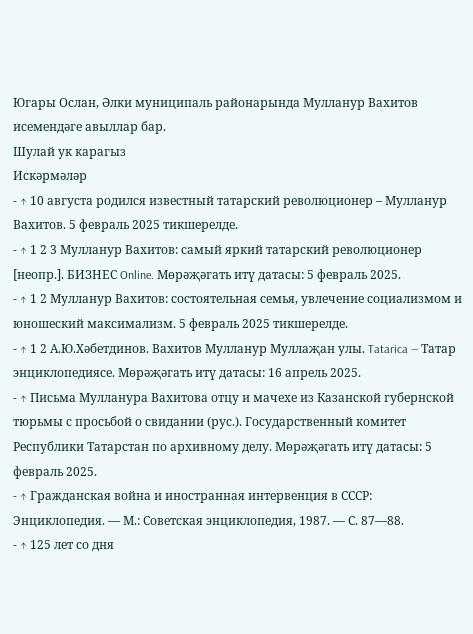Югары Ослан, Әлки муниципаль районарында Мулланур Вахитов исемендәге авыллар бар.
Шулай ук карагыз
Искәрмәләр
- ↑ 10 августа родился известный татарский революционер – Мулланур Вахитов. 5 февраль 2025 тикшерелде.
- ↑ 1 2 3 Мулланур Вахитов: самый яркий татарский революционер [неопр.]. БИЗНЕС Online. Мөрәҗәгать итү датасы: 5 февраль 2025.
- ↑ 1 2 Мулланур Вахитов: состоятельная семья, увлечение социализмом и юношеский максимализм. 5 февраль 2025 тикшерелде.
- ↑ 1 2 А.Ю.Хәбетдинов. Вахитов Мулланур Муллаҗан улы. Tatarica — Татар энциклопедиясе. Мөрәҗәгать итү датасы: 16 апрель 2025.
- ↑ Письма Мулланура Вахитова отцу и мачехе из Казанской губернской тюрьмы с просьбой о свидании (рус.). Государственный комитет Республики Татарстан по архивному делу. Мөрәҗәгать итү датасы: 5 февраль 2025.
- ↑ Гражданская война и иностранная интервенция в СССР: Энциклопедия. — М.: Советская энциклопедия, 1987. — С. 87—88.
- ↑ 125 лет со дня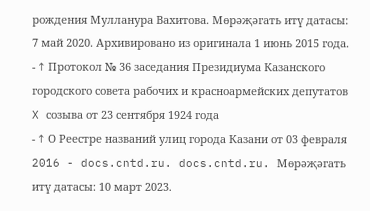рождения Мулланура Вахитова. Мөрәҗәгать итү датасы: 7 май 2020. Архивировано из оригинала 1 июнь 2015 года.
- ↑ Протокол № 36 заседания Президиума Казанского городского совета рабочих и красноармейских депутатов X созыва от 23 сентября 1924 года
- ↑ О Реестре названий улиц города Казани от 03 февраля 2016 - docs.cntd.ru. docs.cntd.ru. Мөрәҗәгать итү датасы: 10 март 2023.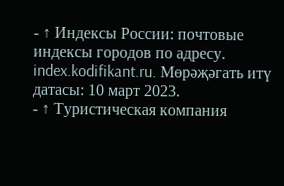- ↑ Индексы России: почтовые индексы городов по адресу. index.kodifikant.ru. Мөрәҗәгать итү датасы: 10 март 2023.
- ↑ Туристическая компания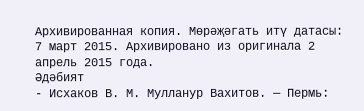Архивированная копия. Мөрәҗәгать итү датасы: 7 март 2015. Архивировано из оригинала 2 апрель 2015 года.
Әдәбият
- Исхаков В. М. Мулланур Вахитов. — Пермь: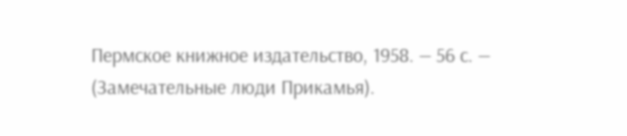Пермское книжное издательство, 1958. — 56 с. — (Замечательные люди Прикамья).